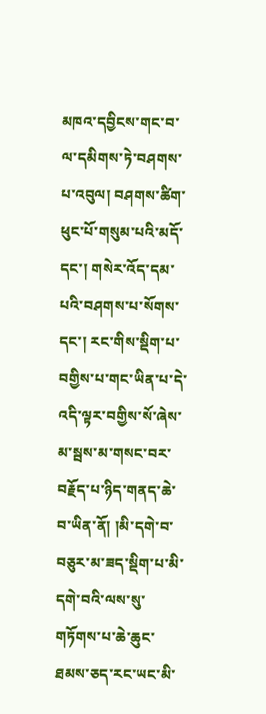མཁའ་དབྱིངས་གང་བ་ལ་དམིགས་ཏེ་བཤགས་པ་འབུལ། བཤགས་ཚིག་ཕུང་པོ་གསུམ་པའི་མདོ་དང་། གསེར་འོད་དམ་པའི་བཤགས་པ་སོགས་དང་། རང་གིས་སྡིག་པ་བགྱིས་པ་གང་ཡིན་པ་དེ་འདི་ལྟར་བགྱིས་སོ་ཞེས་མ་སྦས་མ་གསང་བར་བརྗོད་པ་ཉིད་གནད་ཆེ་བ་ཡིན་ནོ། །མི་དགེ་བ་བཅུར་མ་ཟད་སྡིག་པ་མི་དགེ་བའི་ལས་སུ་གཏོགས་པ་ཆེ་ཆུང་ཐམས་ཅད་རང་ཡང་མི་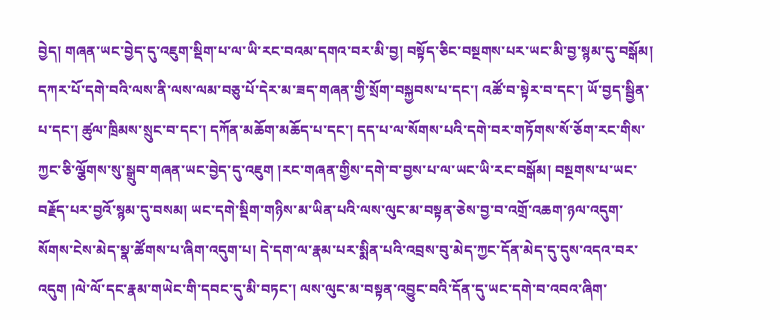བྱེད། གཞན་ཡང་བྱེད་དུ་འཇུག་སྡིག་པ་ལ་ཡི་རང་བའམ་དགའ་བར་མི་བྱ། བསྟོད་ཅིང་བསྔགས་པར་ཡང་མི་བྱ་སྙམ་དུ་བསྒོམ། དཀར་པོ་དགེ་བའི་ལས་ནི་ལས་ལམ་བཅུ་པོ་དེར་མ་ཟད་གཞན་གྱི་སྲོག་བསྐྱབས་པ་དང་། འཚོ་བ་སྟེར་བ་དང་། ཡོ་བྱད་སྦྱིན་པ་དང་། ཚུལ་ཁྲིམས་སྲུང་བ་དང་། དཀོན་མཆོག་མཆོད་པ་དང་། དད་པ་ལ་སོགས་པའི་དགེ་བར་གཏོགས་སོ་ཅོག་རང་གིས་ཀྱང་ཅི་ལྕོགས་སུ་སྒྲུབ་གཞན་ཡང་བྱེད་དུ་འཇུག །རང་གཞན་གྱིས་དགེ་བ་བྱས་པ་ལ་ཡང་ཡི་རང་བསྒོམ། བསྔགས་པ་ཡང་བརྗོད་པར་བྱའོ་སྙམ་དུ་བསམ། ཡང་དགེ་སྡིག་གཉིས་མ་ཡིན་པའི་ལས་ལུང་མ་བསྟན་ཅེས་བྱ་བ་འགྲོ་འཆག་ཉལ་འདུག་སོགས་ངེས་མེད་སྣ་ཚོགས་པ་ཞིག་འདུག་པ། དེ་དག་ལ་རྣམ་པར་སྨིན་པའི་འབྲས་བུ་མེད་ཀྱང་དོན་མེད་དུ་དུས་འདའ་བར་འདུག །ལེ་ལོ་དང་རྣམ་གཡེང་གི་དབང་དུ་མི་བཏང་། ལས་ལུང་མ་བསྟན་འབྱུང་བའི་དོན་དུ་ཡང་དགེ་བ་འབའ་ཞིག་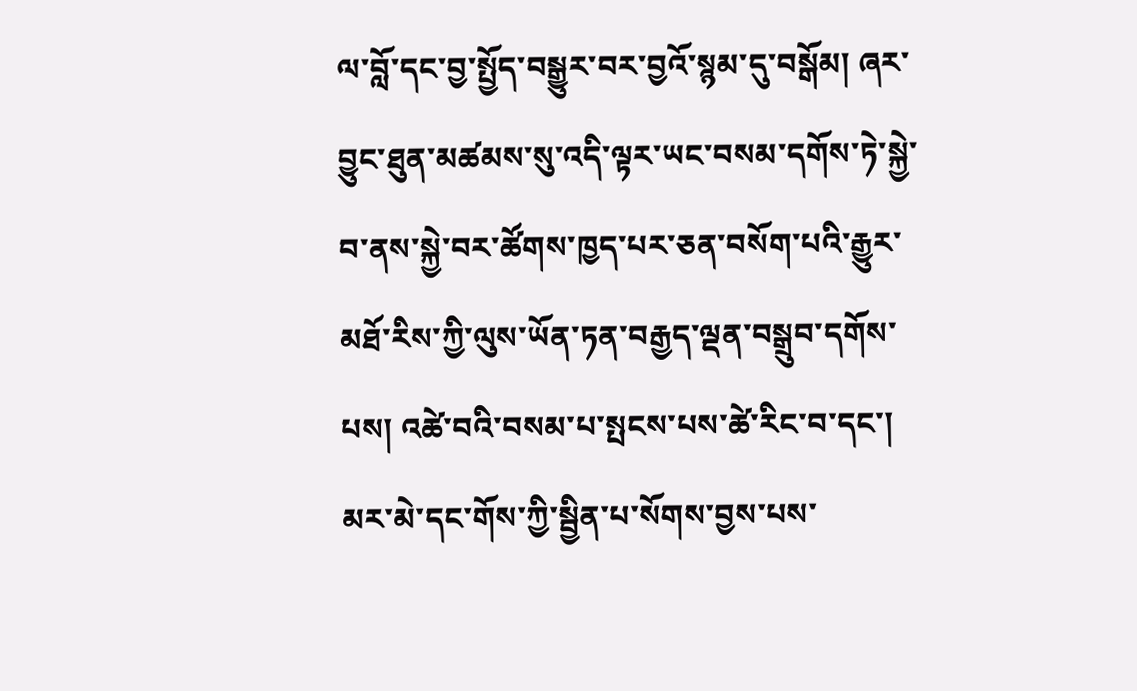ལ་བློ་དང་བྱ་སྤྱོད་བསྒྱུར་བར་བྱའོ་སྙམ་དུ་བསྒོམ། ཞར་བྱུང་ཐུན་མཚམས་སུ་འདི་ལྟར་ཡང་བསམ་དགོས་ཏེ་སྐྱེ་བ་ནས་སྐྱེ་བར་ཚོགས་ཁྱད་པར་ཅན་བསོག་པའི་རྒྱུར་མཐོ་རིས་ཀྱི་ལུས་ཡོན་ཏན་བརྒྱད་ལྡན་བསྒྲུབ་དགོས་པས། འཚེ་བའི་བསམ་པ་སྤངས་པས་ཚེ་རིང་བ་དང་། མར་མེ་དང་གོས་ཀྱི་སྦྱིན་པ་སོགས་བྱས་པས་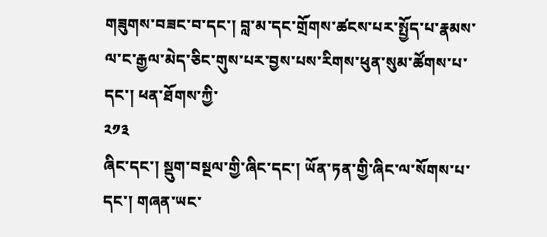གཟུགས་བཟང་བ་དང་། བླ་མ་དང་གྲོགས་ཚངས་པར་སྤྱོད་པ་རྣམས་ལ་ང་རྒྱལ་མེད་ཅིང་གུས་པར་བྱས་པས་རིགས་ཕུན་སུམ་ཚོགས་པ་དང་། ཕན་ཐོགས་ཀྱི་
༢༡༣
ཞིང་དང་། སྡུག་བསྔལ་གྱི་ཞིང་དང་། ཡོན་ཏན་གྱི་ཞིང་ལ་སོགས་པ་དང་། གཞན་ཡང་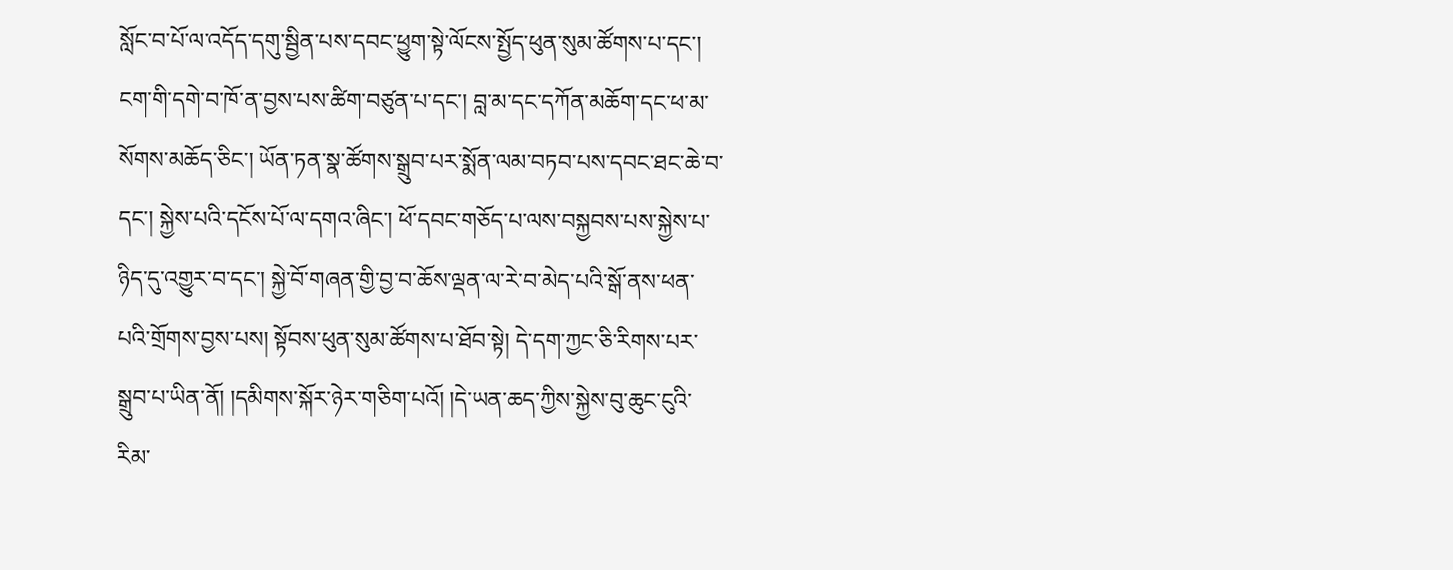སློང་བ་པོ་ལ་འདོད་དགུ་སྦྱིན་པས་དབང་ཕྱུག་སྟེ་ལོངས་སྤྱོད་ཕུན་སུམ་ཚོགས་པ་དང་། ངག་གི་དགེ་བ་ཁོ་ན་བྱས་པས་ཚིག་བཙུན་པ་དང་། བླ་མ་དང་དཀོན་མཆོག་དང་ཕ་མ་སོགས་མཆོད་ཅིང་། ཡོན་ཏན་སྣ་ཚོགས་སྒྲུབ་པར་སྨོན་ལམ་བཏབ་པས་དབང་ཐང་ཆེ་བ་དང་། སྐྱེས་པའི་དངོས་པོ་ལ་དགའ་ཞིང་། ཕོ་དབང་གཅོད་པ་ལས་བསྐྱབས་པས་སྐྱེས་པ་ཉིད་དུ་འགྱུར་བ་དང་། སྐྱེ་བོ་གཞན་གྱི་བྱ་བ་ཆོས་ལྡན་ལ་རེ་བ་མེད་པའི་སྒོ་ནས་ཕན་པའི་གྲོགས་བྱས་པས། སྟོབས་ཕུན་སུམ་ཚོགས་པ་ཐོབ་སྟེ། དེ་དག་ཀྱང་ཅི་རིགས་པར་སྒྲུབ་པ་ཡིན་ནོ། །དམིགས་སྐོར་ཉེར་གཅིག་པའོ། །དེ་ཡན་ཆད་ཀྱིས་སྐྱེས་བུ་ཆུང་ངུའི་རིམ་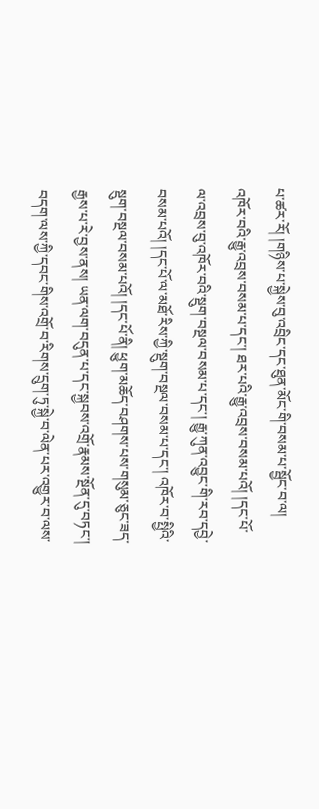པ་ཚར་རོ། །གཉིས་པ་སྐྱེས་བུ་འབྲིང་དང་ཐུན་མོང་གི་བསམ་པ་སྦྱོང་བ་ལ། འཁོར་བའི་རྒྱུ་འབྲས་བསམ་པ་དང་། ཐར་པའི་རྒྱུ་འབྲས་བསམ་པའོ། །དང་པོ་ལ་འབྲས་བུ་འཁོར་བའི་སྡུག་བསྔལ་བསམ་པ་དང་། རྒྱུ་ཀུན་འབྱུང་གི་རབ་དབྱེ་བསམ་པའོ། །དང་པོ་ལ་མཐོ་རིས་ཀྱི་སྡུག་བསྔལ་བསམ་པ་དང་། འཁོར་བ་སྤྱིའི་སྡུག་བསྔལ་བསམ་པའོ། །དང་པོ་ནི། ཕྱུག་མཆོད་བཤགས་པས་གསུམ་ཅུང་ཟད་རྒྱས་པ་རེ་བྱས་ནས། ཡན་ལག་བདུན་པ་དང་སྐྱབས་འགྲོ་རྣམས་སྔོན་དུ་བཏང་། བདག་ལས་ཀྱི་དབང་གིས་འགྲོ་བ་རིགས་དྲུག་ཏུ་སྐྱེ་བ་ལེན་པར་འགྱུར་བ་ལས་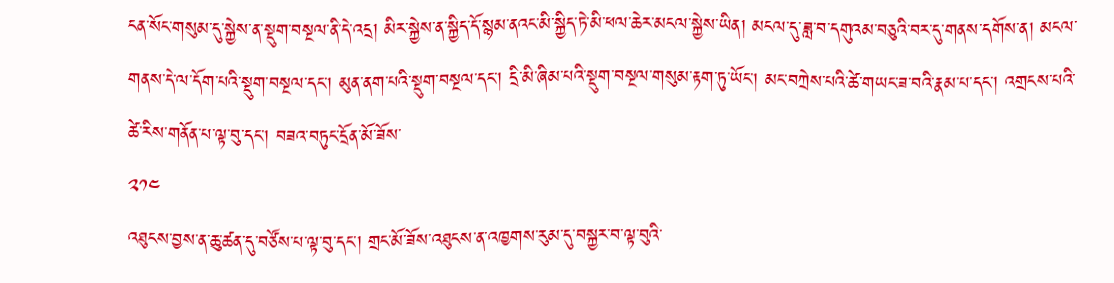ངན་སོང་གསུམ་དུ་སྐྱེས་ན་སྡུག་བསྔལ་ནི་དེ་འདྲ། མིར་སྐྱེས་ན་སྐྱིད་དོ་སྙམ་ནའང་མི་སྐྱིད་ཏེ་མི་ཕལ་ཆེར་མངལ་སྐྱེས་ཡིན། མངལ་དུ་ཟླ་བ་དགུའམ་བཅུའི་བར་དུ་གནས་དགོས་ན། མངལ་གནས་དེ་ལ་དོག་པའི་སྡུག་བསྔལ་དང་། མུན་ནག་པའི་སྡུག་བསྔལ་དང་། དྲི་མི་ཞིམ་པའི་སྡུག་བསྔལ་གསུམ་རྟག་ཏུ་ཡོང་། མང་བཀྲེས་པའི་ཚེ་གཡང་ཟ་བའི་རྣམ་པ་དང་། འགྲངས་པའི་ཚེ་རིས་གནོན་པ་ལྟ་བུ་དང་། བཟའ་བཏུང་དྲོན་མོ་ཟོས་
༢༡༤
འཐུངས་བྱས་ན་ཆུ་ཚན་དུ་བཙོས་པ་ལྟ་བུ་དང་། གྲང་མོ་ཟོས་འཐུངས་ན་འཁྱགས་རུམ་དུ་བསྐྱར་བ་ལྟ་བུའི་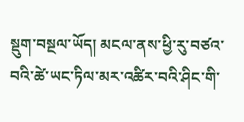སྡུག་བསྔལ་ཡོད། མངལ་ནས་ཕྱི་རུ་བཙའ་བའི་ཚེ་ཡང་ཏིལ་མར་འཚིར་བའི་ཤིང་གི་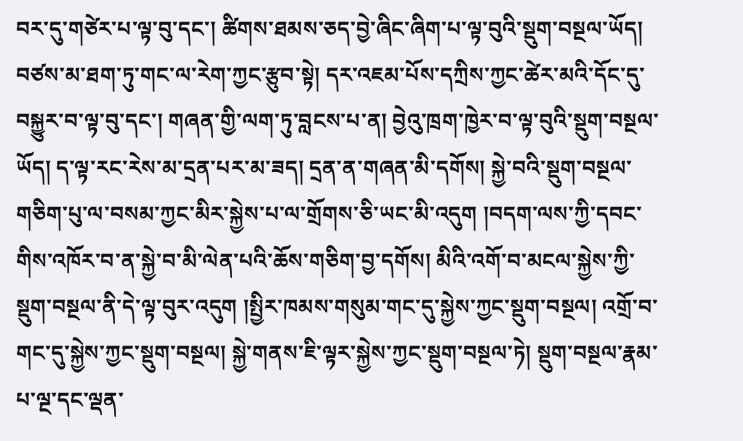བར་དུ་གཙེར་པ་ལྟ་བུ་དང་། ཚིགས་ཐམས་ཅད་བྱེ་ཞིང་ཞིག་པ་ལྟ་བུའི་སྡུག་བསྔལ་ཡོད། བཙས་མ་ཐག་ཏུ་གང་ལ་རེག་ཀྱང་རྩུབ་སྟེ། དར་འཇམ་པོས་དཀྲིས་ཀྱང་ཚེར་མའི་དོང་དུ་བསྐྱུར་བ་ལྟ་བུ་དང་། གཞན་གྱི་ལག་ཏུ་བླངས་པ་ན། བྱེའུ་ཁྲག་ཁྱེར་བ་ལྟ་བུའི་སྡུག་བསྔལ་ཡོད། ད་ལྟ་རང་རེས་མ་དྲན་པར་མ་ཟད། དྲན་ན་གཞན་མི་དགོས། སྐྱེ་བའི་སྡུག་བསྔལ་གཅིག་པུ་ལ་བསམ་ཀྱང་མིར་སྐྱེས་པ་ལ་གྲོགས་ཅི་ཡང་མི་འདུག །བདག་ལས་ཀྱི་དབང་གིས་འཁོར་བ་ན་སྐྱེ་བ་མི་ལེན་པའི་ཆོས་གཅིག་བྱ་དགོས། མིའི་འགོ་བ་མངལ་སྐྱེས་ཀྱི་སྡུག་བསྔལ་ནི་དེ་ལྟ་བུར་འདུག །སྤྱིར་ཁམས་གསུམ་གང་དུ་སྐྱེས་ཀྱང་སྡུག་བསྔལ། འགྲོ་བ་གང་དུ་སྐྱེས་ཀྱང་སྡུག་བསྔལ། སྐྱེ་གནས་ཇི་ལྟར་སྐྱེས་ཀྱང་སྡུག་བསྔལ་ཏེ། སྡུག་བསྔལ་རྣམ་པ་ལྔ་དང་ལྡན་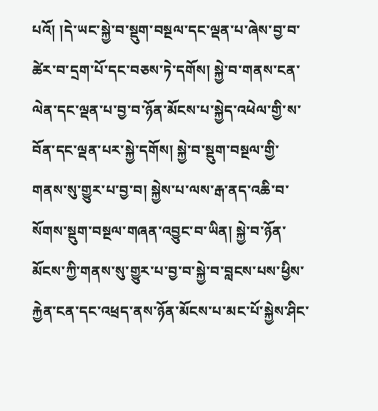པའོ། །དེ་ཡང་སྐྱེ་བ་སྡུག་བསྔལ་དང་ལྡན་པ་ཞེས་བྱ་བ་ཚེར་བ་དྲག་པོ་དང་བཅས་ཏེ་དགོས། སྐྱེ་བ་གནས་ངན་ལེན་དང་ལྡན་པ་བྱ་བ་ཉོན་མོངས་པ་སྐྱེད་འཕེལ་གྱི་ས་བོན་དང་ལྡན་པར་སྐྱེ་དགོས། སྐྱེ་བ་སྡུག་བསྔལ་གྱི་གནས་སུ་གྱུར་པ་བྱ་བ། སྐྱེས་པ་ལས་རྒ་ནད་འཆི་བ་སོགས་སྡུག་བསྔལ་གཞན་འབྱུང་བ་ཡིན། སྐྱེ་བ་ཉོན་མོངས་ཀྱི་གནས་སུ་གྱུར་པ་བྱ་བ་སྐྱེ་བ་བླངས་པས་ཕྱིས་རྐྱེན་ངན་དང་འཕྲད་ནས་ཉོན་མོངས་པ་མང་པོ་སྐྱེས་ཤིང་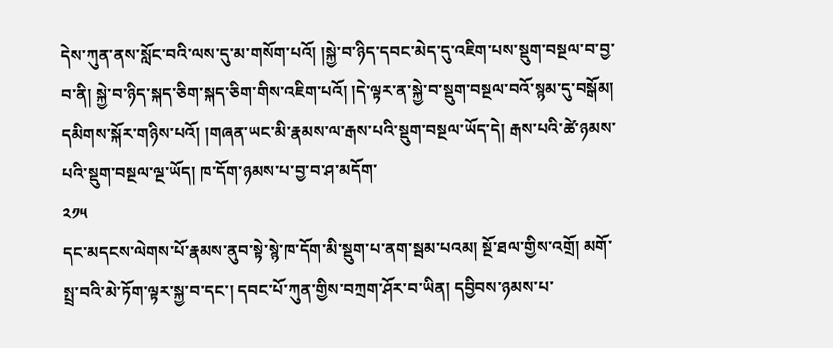དེས་ཀུན་ནས་སློང་བའི་ལས་དུ་མ་གསོག་པའོ། །སྐྱེ་བ་ཉིད་དབང་མེད་དུ་འཇིག་པས་སྡུག་བསྔལ་བ་བྱ་བ་ནི། སྐྱེ་བ་ཉིད་སྐད་ཅིག་སྐད་ཅིག་གིས་འཇིག་པའོ། །དེ་ལྟར་ན་སྐྱེ་བ་སྡུག་བསྔལ་བའོ་སྙམ་དུ་བསྒོམ། དམིགས་སྐོར་གཉིས་པའོ། །གཞན་ཡང་མི་རྣམས་ལ་རྒས་པའི་སྡུག་བསྔལ་ཡོད་དེ། རྒས་པའི་ཚེ་ཉམས་པའི་སྡུག་བསྔལ་ལྔ་ཡོད། ཁ་དོག་ཉམས་པ་བྱ་བ་ཤ་མདོག་
༢༡༥
དང་མདངས་ལེགས་པོ་རྣམས་ནུབ་སྟེ་སྙེ་ཁ་དོག་མི་སྡུག་པ་ནག་སྦམ་པའམ། སྔོ་ཐལ་གྱིས་འགྲོ། མགོ་སྤྲ་བའི་མེ་ཏོག་ལྟར་སྐྱ་བ་དང་། དབང་པོ་ཀུན་གྱིས་བཀྲག་ཤོར་བ་ཡིན། དབྱིབས་ཉམས་པ་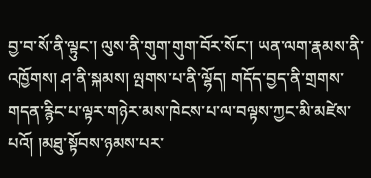བྱ་བ་སོ་ནི་ལྟུང་། ལུས་ནི་གུག་གུག་བོར་སོང་། ཡན་ལག་རྣམས་ནི་འཁྱོགས། ཤ་ནི་སྐམས། ལྤགས་པ་ནི་ལྷོད། གདོད་བྱད་ནི་གྲགས་གདན་རྙིང་པ་ལྟར་གཉེར་མས་ཁེངས་པ་ལ་བལྟས་ཀྱང་མི་མཛེས་པའོ། །མཐུ་སྟོབས་ཉམས་པར་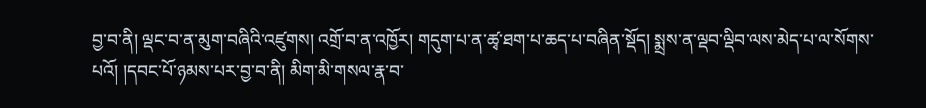བྱ་བ་ནི། ལྡང་བ་ན་མུག་བཞིའི་འཛུགས། འགྲོ་བ་ན་འཁྱོར། གདུག་པ་ན་ཚྭ་ཐག་པ་ཆད་པ་བཞིན་སྡོད། སྨྲས་ན་ལྡབ་ལྡིབ་ལས་མེད་པ་ལ་སོགས་པའོ། །དབང་པོ་ཉམས་པར་བྱ་བ་ནི། མིག་མི་གསལ་རྣ་བ་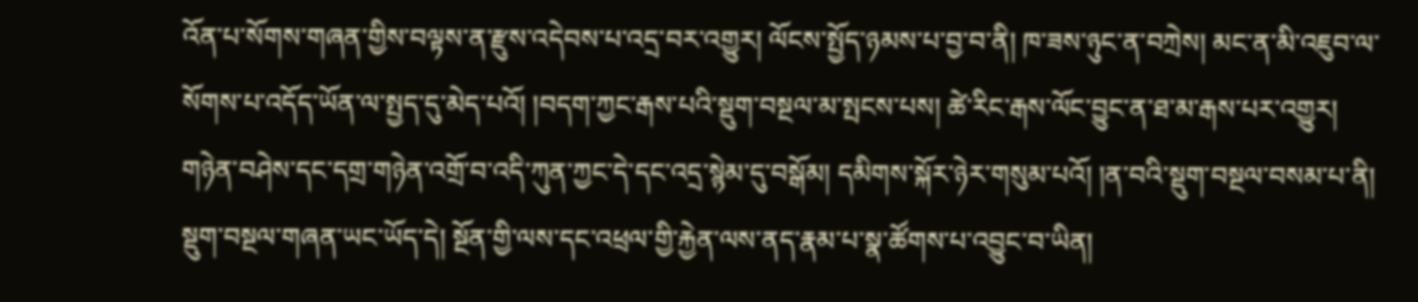འོན་པ་སོགས་གཞན་གྱིས་བལྟས་ན་རྫུས་འདེབས་པ་འདྲ་བར་འགྱུར། ལོངས་སྤྱོད་ཉམས་པ་བྱ་བ་ནི། ཁ་ཟས་ཉུང་ན་བཀྲེས། མང་ན་མི་འཇུབ་ལ་སོགས་པ་འདོད་ཡོན་ལ་སྤྱད་དུ་མེད་པའོ། །བདག་ཀྱང་རྒས་པའི་སྡུག་བསྔལ་མ་སྤངས་པས། ཚེ་རིང་རྒས་ལོང་བྱུང་ན་ཐ་མ་རྒས་པར་འགྱུར། གཉེན་བཤེས་དང་དགྲ་གཉེན་འགྲོ་བ་འདི་ཀུན་ཀྱང་དེ་དང་འདྲ་སྙེམ་དུ་བསྒོམ། དམིགས་སྐོར་ཉེར་གསུམ་པའོ། །ན་བའི་སྡུག་བསྔལ་བསམ་པ་ནི། སྡུག་བསྔལ་གཞན་ཡང་ཡོད་དེ། སྔོན་གྱི་ལས་དང་འཕྲལ་གྱི་རྐྱེན་ལས་ནད་རྣམ་པ་སྣ་ཚོགས་པ་འབྱུང་བ་ཡིན།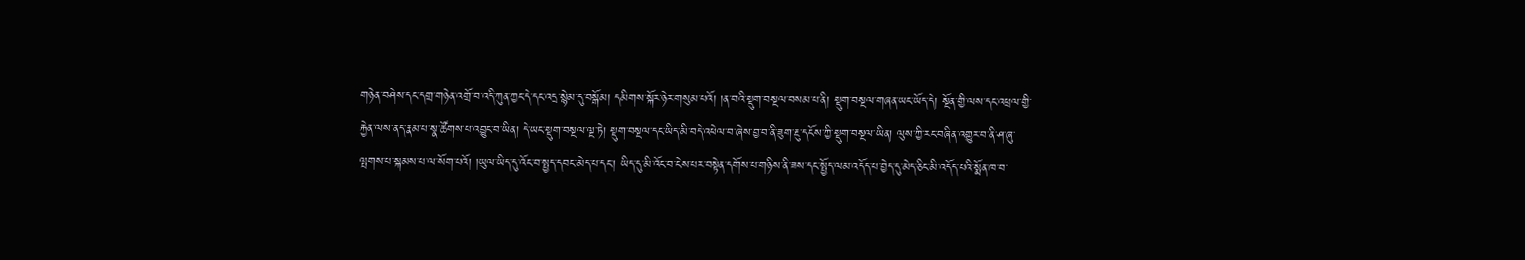གཉེན་བཤེས་དང་དགྲ་གཉེན་འགྲོ་བ་འདི་ཀུན་ཀྱང་དེ་དང་འདྲ་སྙེམ་དུ་བསྒོམ། དམིགས་སྐོར་ཉེར་གསུམ་པའོ། །ན་བའི་སྡུག་བསྔལ་བསམ་པ་ནི། སྡུག་བསྔལ་གཞན་ཡང་ཡོད་དེ། སྔོན་གྱི་ལས་དང་འཕྲལ་གྱི་རྐྱེན་ལས་ནད་རྣམ་པ་སྣ་ཚོགས་པ་འབྱུང་བ་ཡིན། དེ་ཡང་སྡུག་བསྔལ་ལྔ་ཏེ། སྡུག་བསྔལ་དང་ཡིད་མི་བདེ་འཕེལ་བ་ཞེས་བྱ་བ་ནི་ཟུག་རྔུ་དངོས་ཀྱི་སྡུག་བསྔལ་ཡིན། ལུས་ཀྱི་རང་བཞིན་འགྱུར་བ་ནི་ཤ་ཞུ་ལྤགས་པ་སྐམས་པ་ལ་སོག་པའོ། །ཡུལ་ཡིད་དུ་འོང་བ་སྤྱད་དབང་མེད་པ་དང་། ཡིད་དུ་མི་འོང་བ་ངེས་པར་བསྟེན་དགོས་པ་གཉིས་ནི་ཟས་དང་སྤྱོད་ལམ་འདོད་པ་བྱེད་དུ་མེད་ཅིང་མི་འདོད་པའི་སྨོན་ཁ་བ་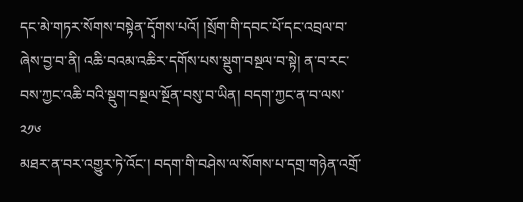དང་མེ་གཏར་སོགས་བསྟེན་དྭོགས་པའོ། །སྲོག་གི་དབང་པོ་དང་འབྲལ་བ་ཞེས་བྱ་བ་ནི། འཆི་བའམ་འཆིར་དགོས་པས་སྡུག་བསྔལ་བ་སྟེ། ན་བ་རང་བས་ཀྱང་འཆི་བའི་སྡུག་བསྔལ་སྔོན་བསུ་བ་ཡིན། བདག་ཀྱང་ན་བ་ལས་
༢༡༦
མཐར་ན་བར་འགྱུར་ཏེ་འོང་། བདག་གི་བཤེས་ལ་སོགས་པ་དགྲ་གཉེན་འགྲོ་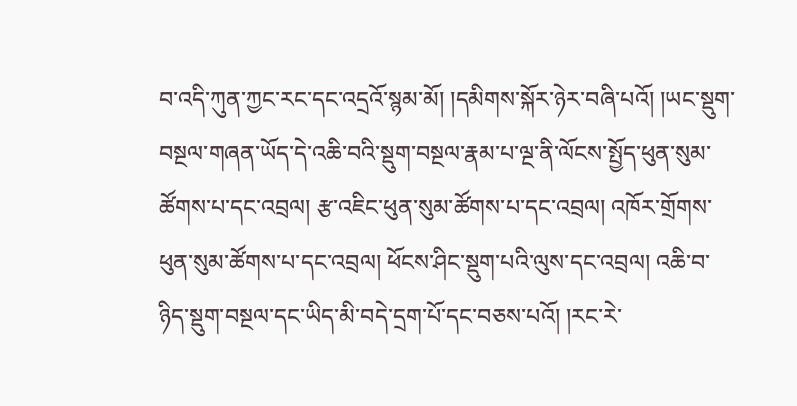བ་འདི་ཀུན་ཀྱང་རང་དང་འདྲའོ་སྙམ་མོ། །དམིགས་སྐོར་ཉེར་བཞི་པའོ། །ཡང་སྡུག་བསྔལ་གཞན་ཡོད་དེ་འཆི་བའི་སྡུག་བསྔལ་རྣམ་པ་ལྔ་ནི་ལོངས་སྤྱོད་ཕུན་སུམ་ཚོགས་པ་དང་འབྲལ། རྩ་འཇིང་ཕུན་སུམ་ཚོགས་པ་དང་འབྲལ། འཁོར་གྲོགས་ཕུན་སུམ་ཚོགས་པ་དང་འབྲལ། ཕོངས་ཤིང་སྡུག་པའི་ལུས་དང་འབྲལ། འཆི་བ་ཉིད་སྡུག་བསྔལ་དང་ཡིད་མི་བདེ་དྲག་པོ་དང་བཅས་པའོ། །རང་རེ་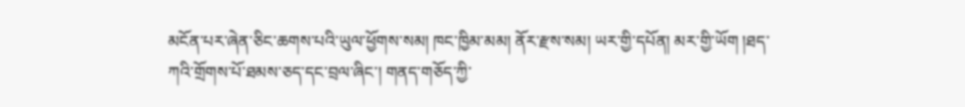མངོན་པར་ཞེན་ཅིང་ཆགས་པའི་ཡུལ་ཕྱོགས་སམ། ཁང་ཁྱིམ་མམ། ནོར་རྫས་སམ། ཡར་གྱི་དཔོན། མར་གྱི་ཡོག །ཐད་ཀའི་གྲོགས་པོ་ཐམས་ཅད་དང་བྲལ་ཞིང་། གནད་གཅོད་ཀྱི་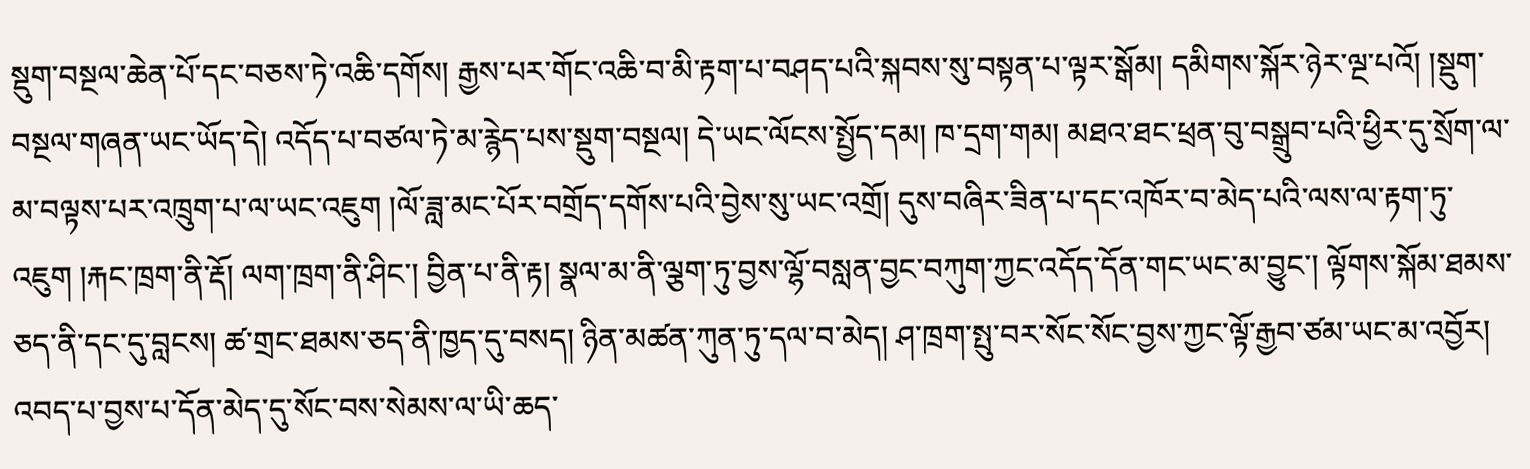སྡུག་བསྔལ་ཆེན་པོ་དང་བཅས་ཏེ་འཆི་དགོས། རྒྱས་པར་གོང་འཆི་བ་མི་རྟག་པ་བཤད་པའི་སྐབས་སུ་བསྟན་པ་ལྟར་སྒོམ། དམིགས་སྐོར་ཉེར་ལྔ་པའོ། །སྡུག་བསྔལ་གཞན་ཡང་ཡོད་དེ། འདོད་པ་བཙལ་ཏེ་མ་རྙེད་པས་སྡུག་བསྔལ། དེ་ཡང་ལོངས་སྤྱོད་དམ། ཁ་དྲག་གམ། མཐའ་ཐང་ཕྲན་བུ་བསྒྲུབ་པའི་ཕྱིར་དུ་སྲོག་ལ་མ་བལྟས་པར་འཁྲུག་པ་ལ་ཡང་འཇུག །ལོ་ཟླ་མང་པོར་བགྲོད་དགོས་པའི་བྱེས་སུ་ཡང་འགྲོ། དུས་བཞིར་ཟིན་པ་དང་འཁོར་བ་མེད་པའི་ལས་ལ་རྟག་ཏུ་འཇུག །རྐང་ཁྲག་ནི་རྡོ། ལག་ཁྲག་ནི་ཤིང་། བྱིན་པ་ནི་རྟ། སྣལ་མ་ནི་ལྕག་ཏུ་བྱས་ལྷོ་བསླན་བྱང་བཀུག་ཀྱང་འདོད་དོན་གང་ཡང་མ་བྱུང་། ལྟོགས་སྐོམ་ཐམས་ཅད་ནི་དང་དུ་བླངས། ཚ་གྲང་ཐམས་ཅད་ནི་ཁྱད་དུ་བསད། ཉིན་མཚན་ཀུན་ཏུ་དལ་བ་མེད། ཤ་ཁྲག་སྤུ་བར་སོང་སོང་བྱས་ཀྱང་ལྟོ་རྒྱབ་ཙམ་ཡང་མ་འབྱོར། འབད་པ་བྱས་པ་དོན་མེད་དུ་སོང་བས་སེམས་ལ་ཡི་ཆད་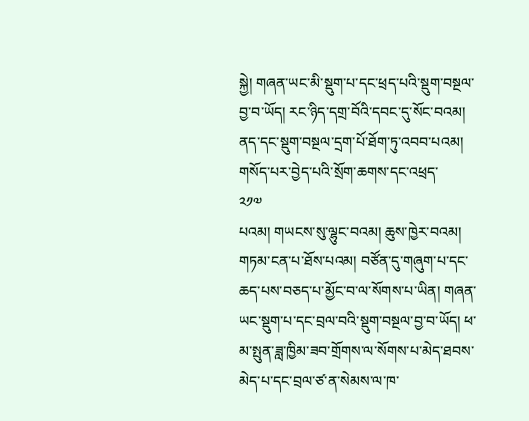སྐྱེ། གཞན་ཡང་མི་སྡུག་པ་དང་ཕྲད་པའི་སྡུག་བསྔལ་བྱ་བ་ཡོད། རང་ཉིད་དགྲ་བོའི་དབང་དུ་སོང་བའམ། ནད་དང་སྡུག་བསྔལ་དྲག་པོ་ཐོག་ཏུ་འབབ་པའམ། གསོད་པར་བྱེད་པའི་སྲོག་ཆགས་དང་འཕྲད་
༢༡༧
པའམ། གཡངས་སུ་ལྷུང་བའམ། ཆུས་ཁྱེར་བའམ། གཏམ་ངན་པ་ཐོས་པའམ། བཙོན་དུ་གཞུག་པ་དང་ཆད་པས་བཅད་པ་མྱོང་བ་ལ་སོགས་པ་ཡིན། གཞན་ཡང་སྡུག་པ་དང་བྲལ་བའི་སྡུག་བསྔལ་བྱ་བ་ཡོད། ཕ་མ་སྤུན་ཟླ་ཁྱིམ་ཟབ་གྲོགས་ལ་སོགས་པ་མེད་ཐབས་མེད་པ་དང་བྲལ་ཙ་ན་སེམས་ལ་ཁ་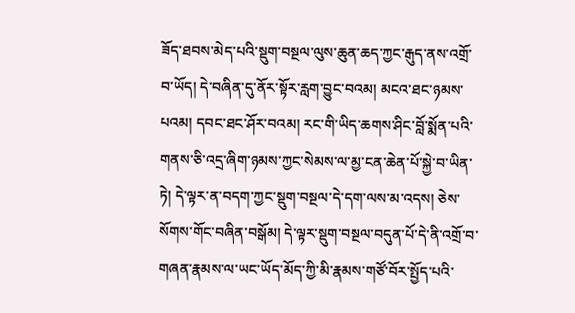ཟོད་ཐབས་མེད་པའི་སྡུག་བསྔལ་ལུས་ཆུན་ཆད་ཀྱང་རྒུད་ནས་འགྲོ་བ་ཡོད། དེ་བཞིན་དུ་ནོར་སྟོར་རླག་བྱུང་བའམ། མངའ་ཐང་ཉམས་པའམ། དབང་ཐང་ཤོར་བའམ། རང་གི་ཡིད་ཆགས་ཤིང་བློ་སྨོན་པའི་གནས་ཅི་འདྲ་ཞིག་ཉམས་ཀྱང་སེམས་ལ་མྱ་ངན་ཆེན་པོ་སྐྱེ་བ་ཡིན་ཏེ། དེ་ལྟར་ན་བདག་ཀྱང་སྡུག་བསྔལ་དེ་དག་ལས་མ་འདས། ཅེས་སོགས་གོང་བཞིན་བསྒོམ། དེ་ལྟར་སྡུག་བསྔལ་བདུན་པོ་དེ་ནི་འགྲོ་བ་གཞན་རྣམས་ལ་ཡང་ཡོད་མོད་ཀྱི་མི་རྣམས་གཙོ་བོར་སྤྱོད་པའི་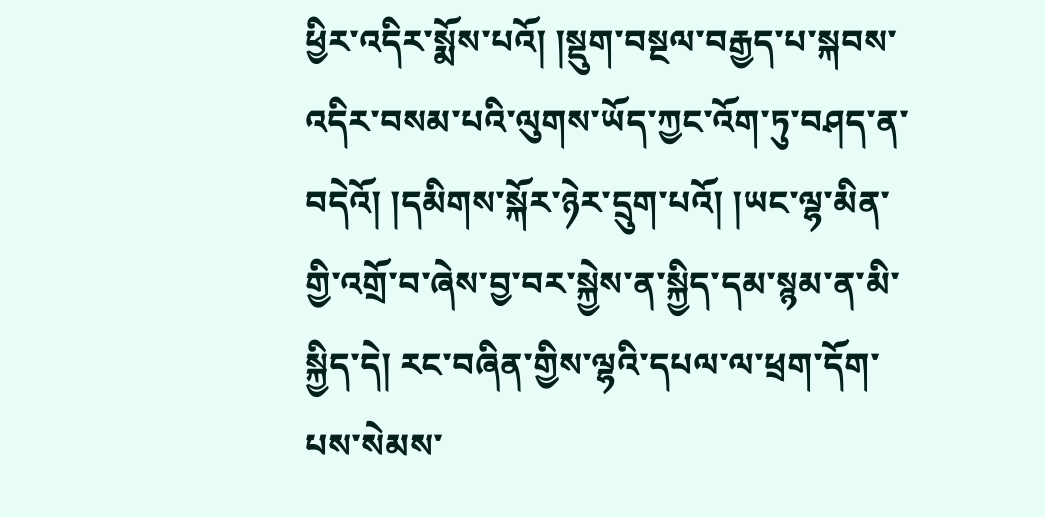ཕྱིར་འདིར་སྨོས་པའོ། །སྡུག་བསྔལ་བརྒྱད་པ་སྐབས་འདིར་བསམ་པའི་ལུགས་ཡོད་ཀྱང་འོག་ཏུ་བཤད་ན་བདེའོ། །དམིགས་སྐོར་ཉེར་དྲུག་པའོ། །ཡང་ལྷ་མིན་གྱི་འགྲོ་བ་ཞེས་བྱ་བར་སྐྱེས་ན་སྐྱིད་དམ་སྙམ་ན་མི་སྐྱིད་དེ། རང་བཞིན་གྱིས་ལྷའི་དཔལ་ལ་ཕྲག་དོག་པས་སེམས་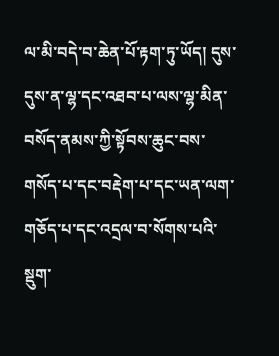ལ་མི་བདེ་བ་ཆེན་པོ་རྟག་ཏུ་ཡོད། དུས་དུས་ན་ལྷ་དང་འཐབ་པ་ལས་ལྷ་མིན་བསོད་ནམས་ཀྱི་སྟོབས་ཆུང་བས་གསོད་པ་དང་བརྡེག་པ་དང་ཡན་ལག་གཅོད་པ་དང་འདྲལ་བ་སོགས་པའི་སྡུག་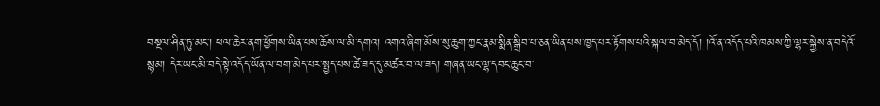བསྔལ་ཤིན་ཏུ་མང་། ཕལ་ཆེར་ནག་ཕྱོགས་ཡིན་པས་ཆོས་ལ་མི་དགའ། འགའ་ཞིག་མོས་སུ་ཆུག་ཀྱང་རྣམ་སྨིན་སྒྲིབ་པ་ཅན་ཡིན་པས་ཁྱད་པར་རྟོགས་པའི་སྐལ་བ་མེད་དོ། །འོ་ན་འདོད་པའི་ཁམས་ཀྱི་ལྷར་སྐྱེས་ན་བདེའོ་སྙམ། དེར་ཡང་མི་བདེ་སྟེ་འདོད་ཡོན་ལ་བག་མེད་པར་སྤྱད་པས་ཚེ་ཟད་དུ་མཚར་བ་ལ་ཟད། གཞན་ཡང་ལྷ་དབང་ཆུང་བ་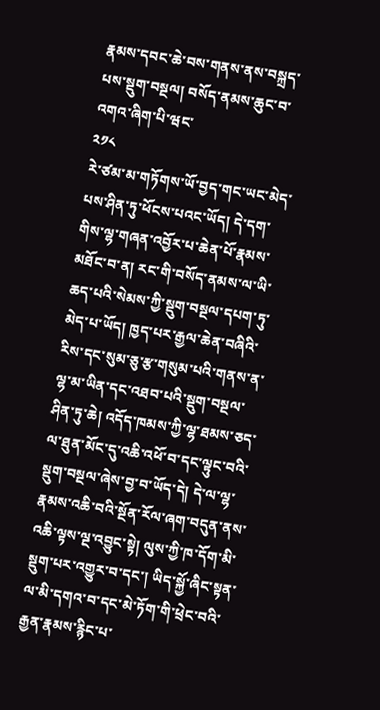རྣམས་དབང་ཆེ་བས་གནས་ནས་བསྐྲད་པས་སྡུག་བསྔལ། བསོད་ནམས་ཆུང་བ་འགའ་ཞིག་པི་ཝང་
༢༡༨
རེ་ཙམ་མ་གཏོགས་ཡོ་བྱད་གང་ཡང་མེད་པས་ཤིན་ཏུ་ཕོངས་པའང་ཡོད། དེ་དག་གིས་ལྷ་གཞན་འབྱོར་པ་ཆེན་པོ་རྣམས་མཐོང་བ་ན། རང་གི་བསོད་ནམས་ལ་ཡི་ཆད་པའི་སེམས་ཀྱི་སྡུག་བསྔལ་དཔག་ཏུ་མེད་པ་ཡོད། ཁྱད་པར་རྒྱལ་ཆེན་བཞིའི་རིས་དང་སུམ་ཅུ་རྩ་གསུམ་པའི་གནས་ན་ལྷ་མ་ཡིན་དང་འཐབ་པའི་སྡུག་བསྔལ་ཤིན་ཏུ་ཆེ། འདོད་ཁམས་ཀྱི་ལྷ་ཐམས་ཅད་ལ་ཐུན་མོང་དུ་འཆི་འཕོ་བ་དང་ལྟུང་བའི་སྡུག་བསྔལ་ཞེས་བྱ་བ་ཡོད་དེ། དེ་ལ་ལྷ་རྣམས་འཆི་བའི་སྔོན་རོལ་ཞག་བདུན་ནས་འཆི་ལྟས་ལྔ་འབྱུང་སྟེ། ལུས་ཀྱི་ཁ་དོག་མི་སྡུག་པར་འགྱུར་བ་དང་། ཡིད་སྐྱོ་ཞིང་སྟན་ལ་མི་དགའ་བ་དང་མེ་ཏོག་གི་ཕྲེང་བའི་རྒྱན་རྣམས་རྙིང་པ་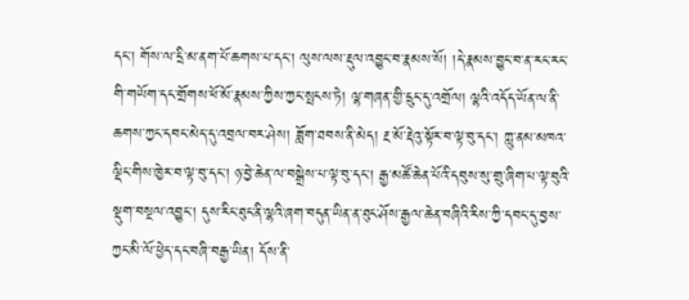དང་། གོས་ལ་དྲི་མ་ནག་པོ་ཆགས་པ་དང་། ལུས་ལས་རྡུལ་འབྱུང་བ་རྣམས་སོ། །དེ་རྣམས་བྱུང་བ་ན་རང་རང་གི་གཡོག་དང་གྲོགས་ཕོ་མོ་རྣམས་ཀྱིས་ཀྱང་སྤངས་ཏེ། ལྷ་གཞན་གྱི་དྲུང་དུ་འགྲོལ། ལྷའི་འདོད་ཡོན་ལ་ནི་ཆགས་ཀྱང་དབང་མེད་དུ་འབྲལ་བར་ཤེས། ཟློག་ཐབས་ནི་མེད། རྔ་མོ་རྡེའུ་སྟོར་བ་ལྟ་བུ་དང་། ཀླུ་ནམ་མཁའ་ལྡིང་གིས་ཁྱེར་བ་ལྟ་བུ་དང་། ཉ་བྱེ་ཆེན་ལ་བསྒྲེས་པ་ལྟ་བུ་དང་། རྒྱ་མཚོ་ཆེན་པོའི་དབུས་སུ་གྲུ་ཞིག་པ་ལྟ་བུའི་སྡུག་བསྔལ་འབྱུང་། དུས་རིང་ཐུང་ནི་ལྷའི་ཞག་བདུན་ཡིན་ན་ཐུང་ཤོས་རྒྱལ་ཆེན་བཞིའི་རིས་ཀྱི་དབང་དུ་བྱས་ཀྱང་མི་ལོ་ཕྱེད་དང་བཞི་བརྒྱ་ཡིན། དོས་ནི་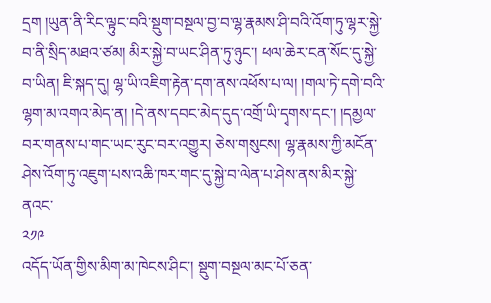དྲག །ཡུན་ནི་རིང་ལྟུང་བའི་སྡུག་བསྔལ་བྱ་བ་ལྷ་རྣམས་ཤི་བའི་འོག་ཏུ་ལྷར་སྐྱེ་བ་ནི་སྲིད་མཐའ་ཙམ། མིར་སྐྱེ་བ་ཡང་ཤིན་ཏུ་ཉུང་། ཕལ་ཆེར་ངན་སོང་དུ་སྐྱེ་བ་ཡིན། ཇི་སྐད་དུ། ལྷ་ཡི་འཇིག་རྟེན་དག་ནས་འཕོས་པ་ལ། །གལ་ཏེ་དགེ་བའི་ལྷག་མ་འགའ་མེད་ན། །དེ་ནས་དབང་མེད་དུད་འགྲོ་ཡི་དྭགས་དང་། །དམྱལ་བར་གནས་པ་གང་ཡང་རུང་བར་འགྱུར། ཅེས་གསུངས། ལྷ་རྣམས་ཀྱི་མངོན་ཤེས་འོག་ཏུ་འཇུག་པས་འཆི་ཁར་གང་དུ་སྐྱེ་བ་ལེན་པ་ཤེས་ནས་མིར་སྐྱེ་ནའང་
༢༡༩
འདོད་ཡོན་གྱིས་མིག་མ་ཁེངས་ཤིང་། སྡུག་བསྔལ་མང་པོ་ཅན་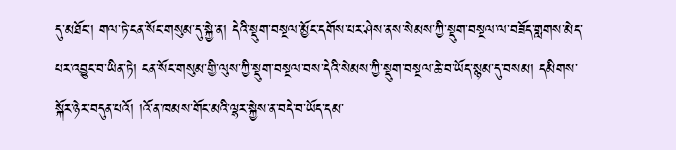དུ་མཐོང་། གལ་ཏེ་ངན་སོང་གསུམ་དུ་སྐྱེ་ན། དེའི་སྡུག་བསྔལ་མྱོང་དགོས་པར་ཤེས་ནས་སེམས་ཀྱི་སྡུག་བསྔལ་ལ་བཟོད་གླགས་མེད་པར་འབྱུང་བ་ཡིན་ཏེ། ངན་སོང་གསུམ་གྱི་ལུས་ཀྱི་སྡུག་བསྔལ་བས་དེའི་སེམས་ཀྱི་སྡུག་བསྔལ་ཆེ་བ་ཡོད་སྙམ་དུ་བསམ། དམིགས་སྐོར་ཉེར་བདུན་པའོ། །འོ་ན་ཁམས་གོང་མའི་ལྷར་སྐྱེས་ན་བདེ་བ་ཡོད་དམ་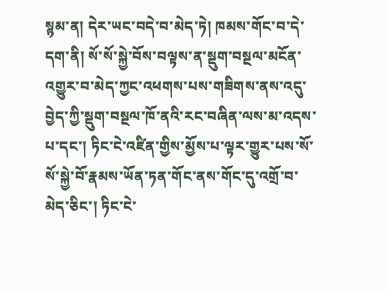སྙམ་ན། དེར་ཡང་བདེ་བ་མེད་ཏེ། ཁམས་གོང་བ་དེ་དག་ནི། སོ་སོ་སྐྱེ་བོས་བལྟས་ན་སྡུག་བསྔལ་མངོན་འགྱུར་བ་མེད་ཀྱང་འཕགས་པས་གཟིགས་ནས་འདུ་བྱེད་ཀྱི་སྡུག་བསྔལ་ཁོ་ནའི་རང་བཞིན་ལས་མ་འདས་པ་དང་། ཏིང་ངེ་འཛིན་གྱིས་མྱོས་པ་ལྟར་གྱུར་པས་སོ་སོ་སྐྱེ་བོ་རྣམས་ཡོན་ཏན་གོང་ནས་གོང་དུ་འགྲོ་བ་མེད་ཅིང་། ཏིང་ངེ་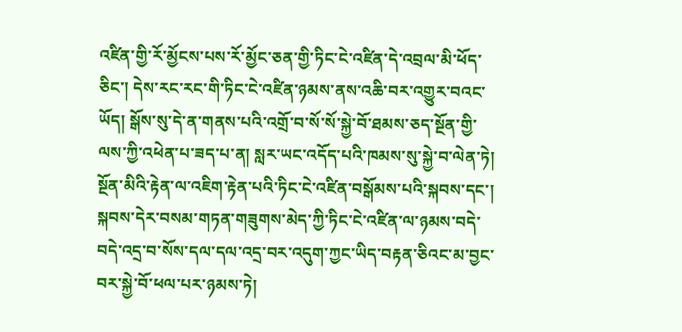འཛིན་གྱི་རོ་མྱོངས་པས་རོ་མྱོང་ཅན་གྱི་ཏིང་ངེ་འཛིན་དེ་འབྲལ་མི་ཕོད་ཅིང་། དེས་རང་རང་གི་ཏིང་ངེ་འཛིན་ཉམས་ནས་འཆི་བར་འགྱུར་བའང་ཡོད། སྒོས་སུ་དེ་ན་གནས་པའི་འགྲོ་བ་སོ་སོ་སྐྱེ་བོ་ཐམས་ཅད་སྔོན་གྱི་ལས་ཀྱི་འཕེན་པ་ཟད་པ་ན། སླར་ཡང་འདོད་པའི་ཁམས་སུ་སྐྱེ་བ་ལེན་ཏེ། སྔོན་མིའི་རྟེན་ལ་འཇིག་རྟེན་པའི་ཏིང་ངེ་འཛིན་བསྒོམས་པའི་སྐབས་དང་། སྐབས་དེར་བསམ་གཏན་གཟུགས་མེད་ཀྱི་ཏིང་ངེ་འཛིན་ལ་ཉམས་བདེ་བདེ་འདྲ་བ་སོས་དལ་དལ་འདྲ་བར་འདུག་ཀྱང་ཡིད་བརྟན་ཅིའང་མ་བྱང་བར་སྐྱེ་བོ་ཕལ་པར་ཉམས་ཏེ།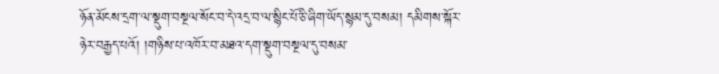ཉོན་མོངས་དྲག་ལ་སྡུག་བསྔལ་སོང་བ་དེ་འདྲ་བ་ལ་སྙིང་པོ་ཅི་ཞིག་ཡོད་སྙམ་དུ་བསམ། དམིགས་སྐོར་ཉེར་བརྒྱད་པའོ། །གཉིས་པ་འཁོར་བ་མཐའ་དག་སྡུག་བསྔལ་དུ་བསམ་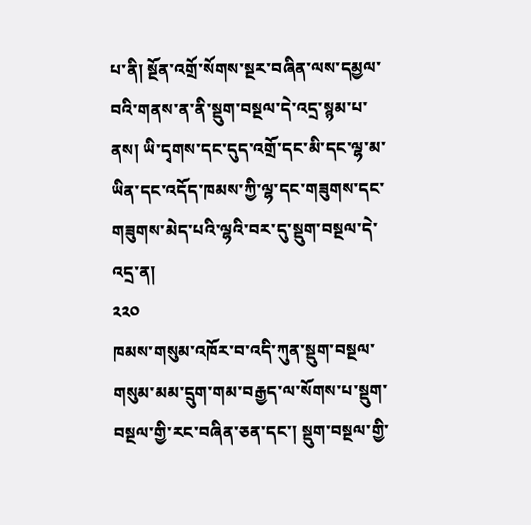པ་ནི། སྔོན་འགྲོ་སོགས་སྔར་བཞིན་ལས་དམྱལ་བའི་གནས་ན་ནི་སྡུག་བསྔལ་དེ་འདྲ་སྙམ་པ་ནས། ཡི་དྭགས་དང་དུད་འགྲོ་དང་མི་དང་ལྷ་མ་ཡིན་དང་འདོད་ཁམས་ཀྱི་ལྷ་དང་གཟུགས་དང་གཟུགས་མེད་པའི་ལྷའི་བར་དུ་སྡུག་བསྔལ་དེ་འདྲ་ན།
༢༢༠
ཁམས་གསུམ་འཁོར་བ་འདི་ཀུན་སྡུག་བསྔལ་གསུམ་མམ་དྲུག་གམ་བརྒྱད་ལ་སོགས་པ་སྡུག་བསྔལ་གྱི་རང་བཞིན་ཅན་དང་། སྡུག་བསྔལ་གྱི་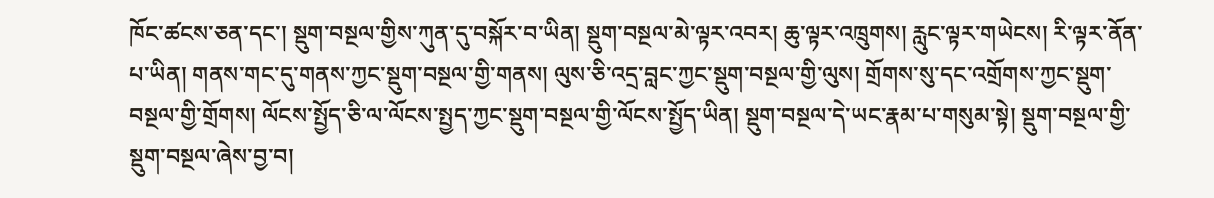ཁོང་ཚངས་ཅན་དང་། སྡུག་བསྔལ་གྱིས་ཀུན་དུ་བསྐོར་བ་ཡིན། སྡུག་བསྔལ་མེ་ལྟར་འབར། ཆུ་ལྟར་འཁྲུགས། རླུང་ལྟར་གཡེངས། རི་ལྟར་ནོན་པ་ཡིན། གནས་གང་དུ་གནས་ཀྱང་སྡུག་བསྔལ་གྱི་གནས། ལུས་ཅི་འདྲ་བླང་ཀྱང་སྡུག་བསྔལ་གྱི་ལུས། གྲོགས་སུ་དང་འགྲོགས་ཀྱང་སྡུག་བསྔལ་གྱི་གྲོགས། ལོངས་སྤྱོད་ཅི་ལ་ལོངས་སྤྱད་ཀྱང་སྡུག་བསྔལ་གྱི་ལོངས་སྤྱོད་ཡིན། སྡུག་བསྔལ་དེ་ཡང་རྣམ་པ་གསུམ་སྟེ། སྡུག་བསྔལ་གྱི་སྡུག་བསྔལ་ཞེས་བྱ་བ།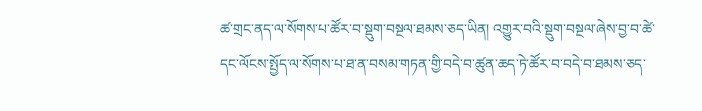ཚ་གྲང་ནད་ལ་སོགས་པ་ཚོར་བ་སྡུག་བསྔལ་ཐམས་ཅད་ཡིན། འགྱུར་བའི་སྡུག་བསྔལ་ཞེས་བྱ་བ་ཚེ་དང་ལོངས་སྤྱོད་ལ་སོགས་པ་ཐ་ན་བསམ་གཏན་གྱི་བདེ་བ་ཚུན་ཆད་ཏེ་ཚོར་བ་བདེ་བ་ཐམས་ཅད་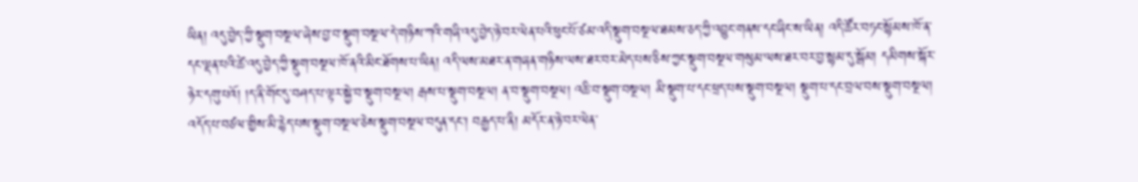ཡིན། འདུ་བྱེད་ཀྱི་སྡུག་བསྔལ་ཞེས་བྱ་བ་སྡུག་བསྔལ་དེ་གཉིས་ཀའི་གཞི་འདུ་བྱེད་ཉེ་བར་ལེན་པའི་ཕུང་པོ་ཙམ་འདི་སྡུག་བསྔལ་ཐམས་ཅད་ཀྱི་འབྱུང་གནས་དང་ཞིང་ས་ཡིན། འདི་ཚོར་བཏང་སྙོམས་ཁོ་ན་དང་ལྡན་པའི་ཚེ་འདུ་བྱེད་ཀྱི་སྡུག་བསྔལ་ཁོ་ནའི་མིང་ཐོགས་པ་ཡིན། འདི་ལས་མཐར་ན་གཞན་གཉིས་ལས་ཐར་བར་མེད་པས་ཅིས་ཀྱང་སྡུག་བསྔལ་གསུམ་ལས་ཐར་བར་བྱ་སྙམ་དུ་སྒོམ། དམིགས་སྐོར་ཉེར་དགུ་པའོ། །ད་ནི་གོང་དུ་བཤད་པ་ལྟར་སྐྱེ་བ་སྡུག་བསྔལ། རྒས་པ་སྡུག་བསྔལ། ན་བ་སྡུག་བསྔལ། འཆི་བ་སྡུག་བསྔལ། མི་སྡུག་པ་དང་ཕྲད་པས་སྡུག་བསྔལ། སྡུག་པ་དང་བྲལ་བས་སྡུག་བསྔལ། འདོད་པ་བཙལ་གྱིས་མི་རྙེད་པས་སྡུག་བསྔལ་ཅེས་སྡུག་བསྔལ་བདུན་དང་། བརྒྱད་པ་ནི། མདོར་ན་ཉེ་བར་ལེན་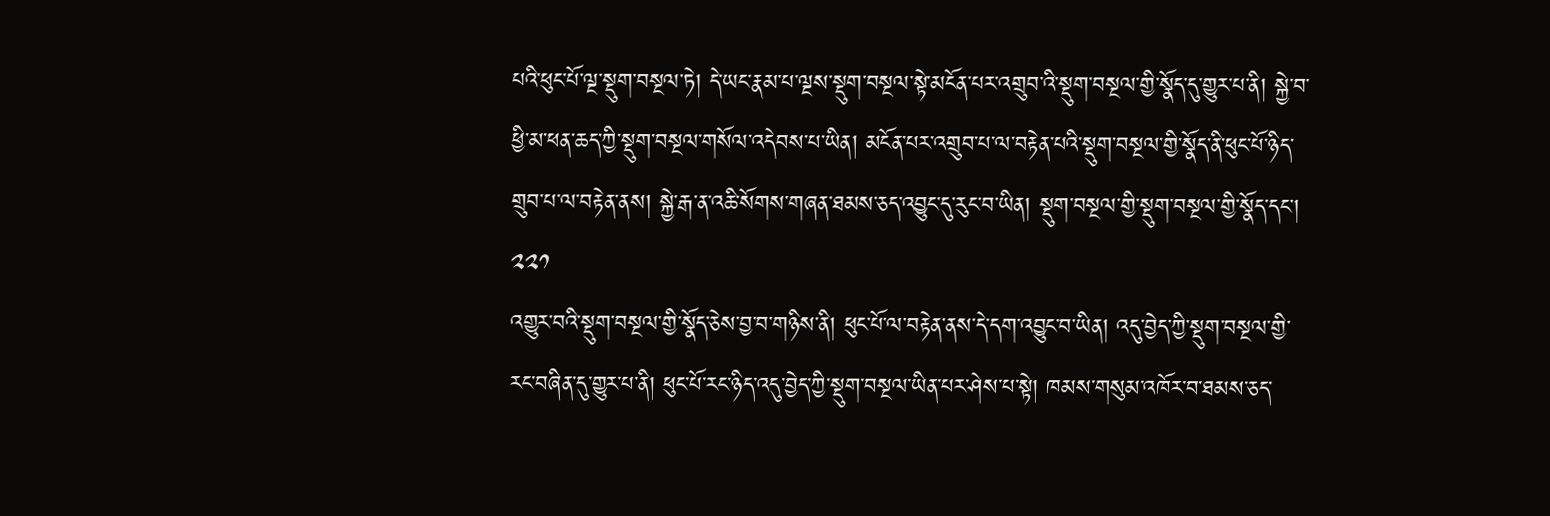པའི་ཕུང་པོ་ལྔ་སྡུག་བསྔལ་ཏེ། དེ་ཡང་རྣམ་པ་ལྔས་སྡུག་བསྔལ་སྟེ་མངོན་པར་འགྲུབ་འི་སྡུག་བསྔལ་གྱི་སྣོད་དུ་གྱུར་པ་ནི། སྐྱེ་བ་ཕྱི་མ་ཕན་ཆད་ཀྱི་སྡུག་བསྔལ་གསོལ་འདེབས་པ་ཡིན། མངོན་པར་འགྲུབ་པ་ལ་བརྟེན་པའི་སྡུག་བསྔལ་གྱི་སྣོད་ནི་ཕུང་པོ་ཉིད་གྲུབ་པ་ལ་བརྟེན་ནས། སྐྱེ་རྒ་ན་འཆི་སོགས་གཞན་ཐམས་ཅད་འབྱུང་དུ་རུང་བ་ཡིན། སྡུག་བསྔལ་གྱི་སྡུག་བསྔལ་གྱི་སྣོད་དང་།
༢༢༡
འགྱུར་བའི་སྡུག་བསྔལ་གྱི་སྣོད་ཅེས་བྱ་བ་གཉིས་ནི། ཕུང་པོ་ལ་བརྟེན་ནས་དེ་དག་འབྱུང་བ་ཡིན། འདུ་བྱེད་ཀྱི་སྡུག་བསྔལ་གྱི་རང་བཞིན་དུ་གྱུར་པ་ནི། ཕུང་པོ་རང་ཉིད་འདུ་བྱེད་ཀྱི་སྡུག་བསྔལ་ཡིན་པར་ཤེས་པ་སྟེ། ཁམས་གསུམ་འཁོར་བ་ཐམས་ཅད་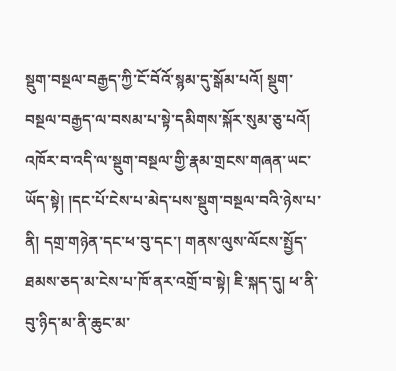སྡུག་བསྔལ་བརྒྱད་ཀྱི་ངོ་བོའོ་སྙམ་དུ་སྒོམ་པའོ། སྡུག་བསྔལ་བརྒྱད་ལ་བསམ་པ་སྟེ་དམིགས་སྐོར་སུམ་ཅུ་པའོ། འཁོར་བ་འདི་ལ་སྡུག་བསྔལ་གྱི་རྣམ་གྲངས་གཞན་ཡང་ཡོད་སྟེ། །དང་པོ་ངེས་པ་མེད་པས་སྡུག་བསྔལ་བའི་ཉེས་པ་ནི། དགྲ་གཉེན་དང་ཕ་བུ་དང་། གནས་ལུས་ལོངས་སྤྱོད་ཐམས་ཅད་མ་ངེས་པ་ཁོ་ནར་འགྲོ་བ་སྟེ། ཇི་སྐད་དུ། ཕ་ནི་བུ་ཉིད་མ་ནི་ཆུང་མ་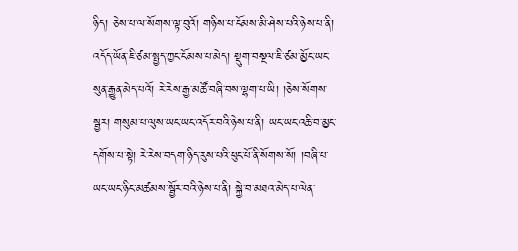ཉིད། ཅེས་པ་ལ་སོགས་ལྟ་བུའོ། གཉིས་པ་ངོམས་མི་ཤེས་པའི་ཉེས་པ་ནི། འདོད་ཡོན་ཇི་ཙམ་སྤྱད་ཀྱང་ངོམས་པ་མེད། སྡུག་བསྔལ་ཇི་ཙམ་མྱོང་ཡང་སུན་རྒྱུན་མེད་པའོ། རེ་རེས་རྒྱ་མཚོ་བཞི་བས་ལྷག་པ་ཡི། །ཅེས་སོགས་སྦྱར། གསུམ་པ་ལུས་ཡང་ཡང་འདོར་བའི་ཉེས་པ་ནི། ཡང་ཡང་འཆི་བ་མྱང་དགོས་པ་སྟེ། རེ་རེས་བདག་ཉིད་རུས་པའི་ཕུང་པོ་ནི་སོགས་སོ། །བཞི་པ་ཡང་ཡང་ཉིང་མཚམས་སྦྱོར་བའི་ཉེས་པ་ནི། སྐྱེ་བ་མཐའ་མེད་པ་ལེན་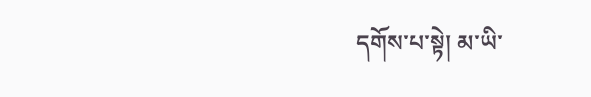དགོས་པ་སྟེ། མ་ཡི་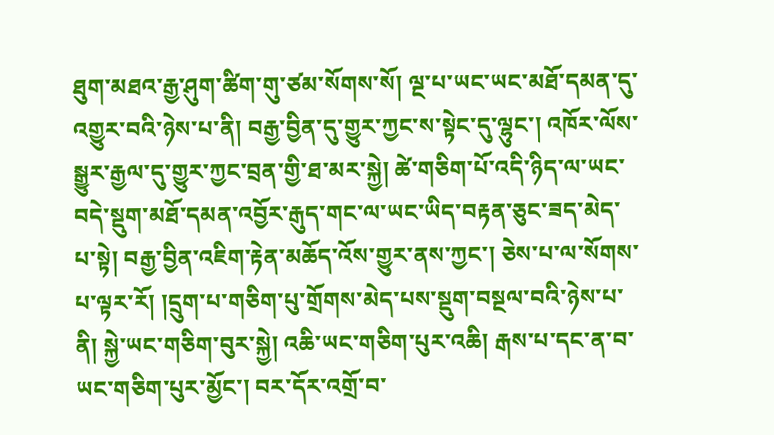ཐུག་མཐའ་རྒྱ་ཤུག་ཚིག་གུ་ཙམ་སོགས་སོ། ལྔ་པ་ཡང་ཡང་མཐོ་དམན་དུ་འགྱུར་བའི་ཉེས་པ་ནི། བརྒྱ་བྱིན་དུ་གྱུར་ཀྱང་ས་སྟེང་དུ་ལྷུང་། འཁོར་ལོས་སྒྱུར་རྒྱལ་དུ་གྱུར་ཀྱང་བྲན་གྱི་ཐ་མར་སྐྱེ། ཚེ་གཅིག་པོ་འདི་ཉིད་ལ་ཡང་བདེ་སྡུག་མཐོ་དམན་འབྱོར་རྒུད་གང་ལ་ཡང་ཡིད་བརྟན་ཅུང་ཟད་མེད་པ་སྟེ། བརྒྱ་བྱིན་འཇིག་རྟེན་མཆོད་འོས་གྱུར་ནས་ཀྱང་། ཅེས་པ་ལ་སོགས་པ་ལྟར་རོ། །དྲུག་པ་གཅིག་པུ་གྲོགས་མེད་པས་སྡུག་བསྔལ་བའི་ཉེས་པ་ནི། སྐྱེ་ཡང་གཅིག་བུར་སྐྱེ། འཆི་ཡང་གཅིག་པུར་འཆི། རྒས་པ་དང་ན་བ་ཡང་གཅིག་པུར་མྱོང་། བར་དོར་འགྲོ་བ་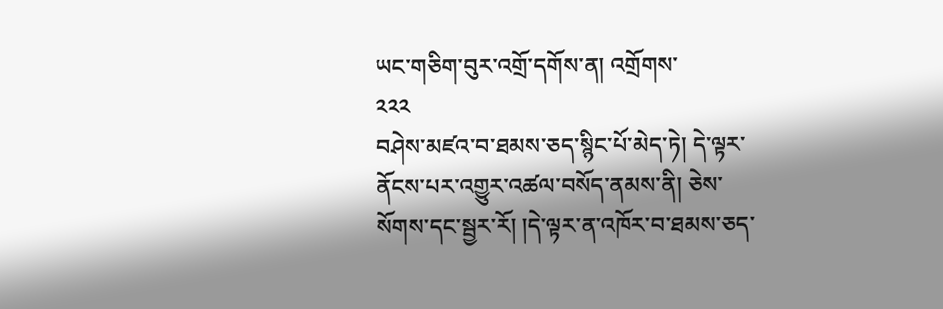ཡང་གཅིག་བུར་འགྲོ་དགོས་ན། འགྲོགས་
༢༢༢
བཤེས་མཛའ་བ་ཐམས་ཅད་སྙིང་པོ་མེད་ཏེ། དེ་ལྟར་ནོངས་པར་འགྱུར་འཚལ་བསོད་ནམས་ནི། ཅེས་སོགས་དང་སྦྱར་རོ། །དེ་ལྟར་ན་འཁོར་བ་ཐམས་ཅད་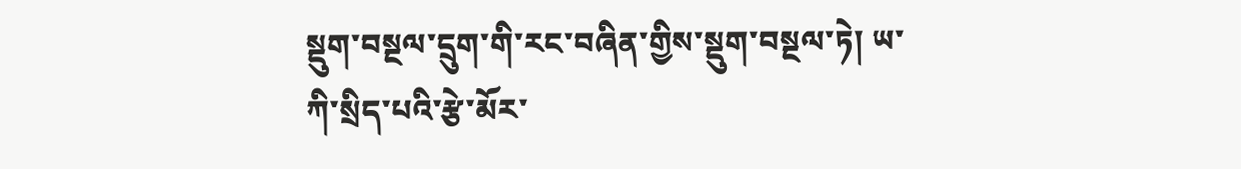སྡུག་བསྔལ་དྲུག་གི་རང་བཞིན་གྱིས་སྡུག་བསྔལ་ཏེ། ཡ་ཀི་སྲིད་པའི་རྩེ་མོར་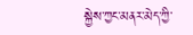སྐྱེས་ཀྱང་མནར་མེད་ཀྱི་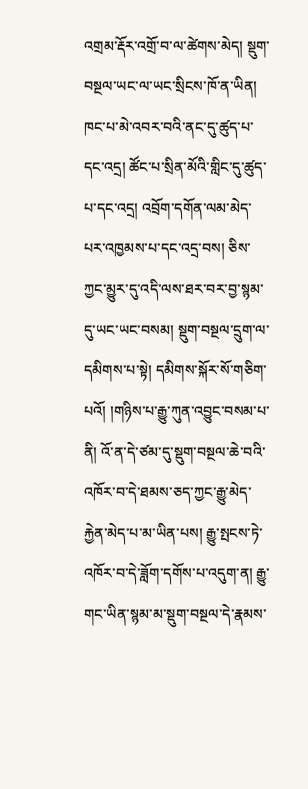འགྲམ་རྡོར་འགྲོ་བ་ལ་ཚེགས་མེད། སྡུག་བསྔལ་ཡང་ལ་ཡང་སྲིངས་ཁོ་ན་ཡིན། ཁང་པ་མེ་འབར་བའི་ནང་དུ་ཚུད་པ་དང་འདྲ། ཚོང་པ་སྲིན་མོའི་གླིང་དུ་ཚུད་པ་དང་འདྲ། འབྲོག་དགོན་ལམ་མེད་པར་འཁྱམས་པ་དང་འདྲ་བས། ཅིས་ཀྱང་མྱུར་དུ་འདི་ལས་ཐར་བར་བྱ་སྙམ་དུ་ཡང་ཡང་བསམ། སྡུག་བསྔལ་དྲུག་ལ་དམིགས་པ་སྟེ། དམིགས་སྐོར་སོ་གཅིག་པའོ། །གཉིས་པ་རྒྱུ་ཀུན་འབྱུང་བསམ་པ་ནི། འོ་ན་དེ་ཙམ་དུ་སྡུག་བསྔལ་ཆེ་བའི་འཁོར་བ་དེ་ཐམས་ཅད་ཀྱང་རྒྱུ་མེད་རྐྱེན་མེད་པ་མ་ཡིན་པས། རྒྱུ་སྤངས་ཏེ་འཁོར་བ་དེ་ཟློག་དགོས་པ་འདུག་ན། རྒྱུ་གང་ཡིན་སྙམ་མ་སྡུག་བསྔལ་དེ་རྣམས་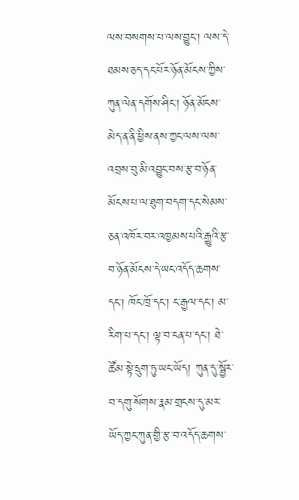ལས་བསགས་པ་ལས་བྱུང་། ལས་དེ་ཐམས་ཅད་དང་པོར་ཉོན་མོངས་ཀྱིས་ཀུན་ལེན་དགོས་ཤིང་། ཉོན་མོངས་མེད་ན་ནི་ཕྱིས་ནས་ཀྱང་ལས་ལས་འབྲས་བུ་མི་འབྱུང་བས་རྩ་བ་ཉོན་མོངས་པ་ལ་ཐུག་བདག་དང་སེམས་ཅན་འཁོར་བར་འཁྱམས་པའི་རྒྱུའི་རྩ་བ་ཉོན་མོངས་དེ་ཡང་འདོད་ཆགས་དང་། ཁོང་ཁྲོ་དང་། ང་རྒྱལ་དང་། མ་རིག་པ་དང་། ལྟ་བ་ངན་པ་དང་། ཐེ་ཚོམ་སྟེ་དྲུག་ཏུ་ཡང་ཡོད། ཀུན་དུ་སྦྱོར་བ་དགུ་སོགས་རྣམ་གྲངས་དུ་མར་ཡོད་ཀྱང་ཀུན་གྱི་རྩ་བ་འདོད་ཆགས་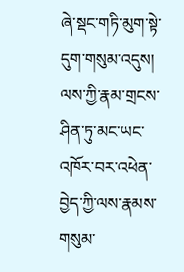ཞེ་སྡང་གཏི་མུག་སྟེ་དུག་གསུམ་འདུས། ལས་ཀྱི་རྣམ་གྲངས་ཤིན་ཏུ་མང་ཡང་འཁོར་བར་འཕེན་བྱེད་ཀྱི་ལས་རྣམས་གསུམ་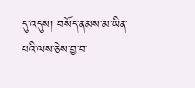དུ་འདུས། བསོད་ནམས་མ་ཡིན་པའི་ལས་ཅེས་བྱ་བ་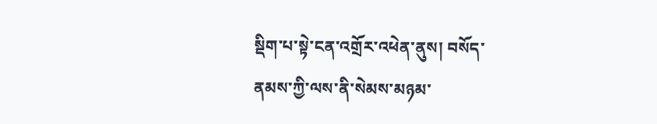སྡིག་པ་སྟེ་ངན་འགྲོར་འཕེན་ནུས། བསོད་ནམས་ཀྱི་ལས་ནི་སེམས་མཉམ་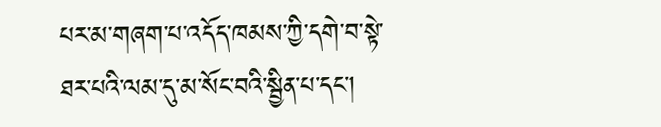པར་མ་གཞག་པ་འདོད་ཁམས་ཀྱི་དགེ་བ་སྟེ་ཐར་པའི་ལམ་དུ་མ་སོང་བའི་སྦྱིན་པ་དང་།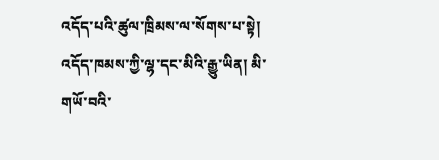འདོད་པའི་ཚུལ་ཁྲིམས་ལ་སོགས་པ་སྟེ། འདོད་ཁམས་ཀྱི་ལྷ་དང་མིའི་རྒྱུ་ཡིན། མི་གཡོ་བའི་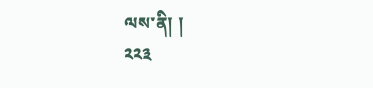ལས་ནི། །
༢༢༣